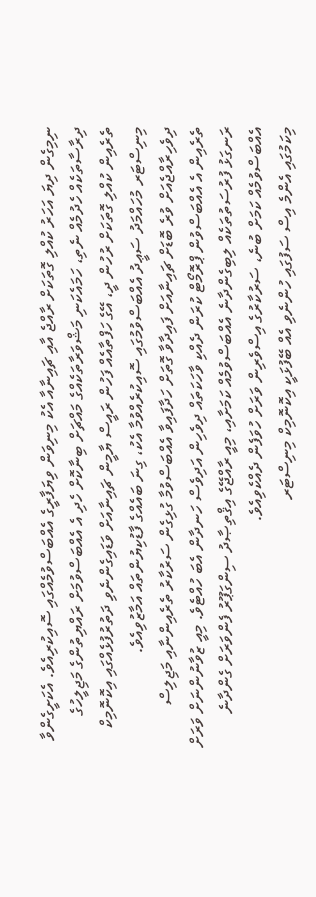ނިމިގެން ދިޔަ އަހަރު ކުއްލި ގޮތަކަށް ރާއްޖެ އާއި ޗައިނާއާ އެކު މިނިވަން ވިޔަފާރީގެ އެއްބަސްވުމެއްގައި ސޮއިކުރިއެވެ. އެކަށީގެންވާ ދިރާސާތަކެއް ހެދުމެއް ނެތި، ހަމައެކަނި މަޝްވަރާތަކެއްގެ މައްޗަށް ބިނާކޮށް ހެދި އެ އެއްބަސްވުމަށް ރައްޔިތުންގެ މަޖިލީހުގެ ތެރެއިން ކުއްލި ގޮތަކަށް ރުހުން ދީ، އޭގެ ހަފްތާއެއް ފަހުން ރައީސް ޔާމީން ޗައިނާއަށް ވަޑައިގެންނެވި ދަތުރުފުޅެއްގައި އިކޮނޮމިކް މިނިސްޓަރ މުހައްމަދު ސަޢީދު އެއްބަސްވުމުގައި ސޮއިކުރެއްވުމާ އެކު، ގިނަ ބައެއްގެ ފާޑުކިޔުންތައް އަމާޒުވިއެވެ.
ދިވެހިރާއްޖެއަށް ވުރެ ބޮޑަށް ޗައިނާއަށް ފައިދާވާ ގޮތަށް ހަދާފައިވާ އެއްބަސްވުމާ ގުޅިގެން ސަރުކާރު ތެރެއިންނާއި މަޖިލިސް ތެރެއިން އެ އެއްބަސްވުން ޕްރޮމޯޓް ކުރަން ދެއްކި ވާހަކަތައް ދިވެހިން އަދިވެސް ހަނދާން އެބަ ހުއްޓެވެ. މިއީ ޒުވާނުންނަށް ވަރަށް ރަނގަޅު ފުރުސަތުތަކެއް ލިބިގެންދާނެ އެއްބަސްވުމެއް ކަމަށާއި، މިއީ ރާއްޖޭގެ އިޤްތިޞާދު ސިންގަޕޫރު ފެންވަރަށް ގެންދާނެ އެއްބަސްވުމެއް ކަމަށް ބުނެ، ސަރުކާރުގެ އިސްވެރިން ވަރަށް ހުވަފެން ދެއްކެވިއެވެ.
މިކަމުގައި އެންމެ އިސް ސަފުގައި ހުންނެވި އެއް ބޭފުޅަކީ އިކޮނޮމިކް މިނިސްޓަރ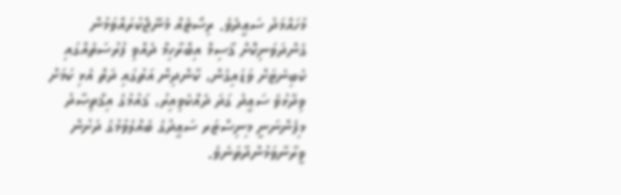މުހައްމަދު ސަޢީދެވެ. ރިސޯޓެއް މެނޭޖްކުރައްވަމުން ގެންދަވަނިކޮށް ޤާސިމް އިބްރާހިމް ދެއްވި ފުރުސަތެއްގައި ކެބިނެޓަށް ވަޑައިގެން، ކާންދިން އަތުގައި ދަތް އެޅި ކަމަށް ވިދާޅުވެ ސަޢީދު ގަދަ ދެއްކެވިއިރު، ޤައުމުގެ އިޤްތިޞާދު މިފެންނަނީ މިނިސްޓަރ ސަޢީދުގެ ބެއްލެވުމުގެ ދަށުން ވީރާނާވަމުންދާތަނެވެ.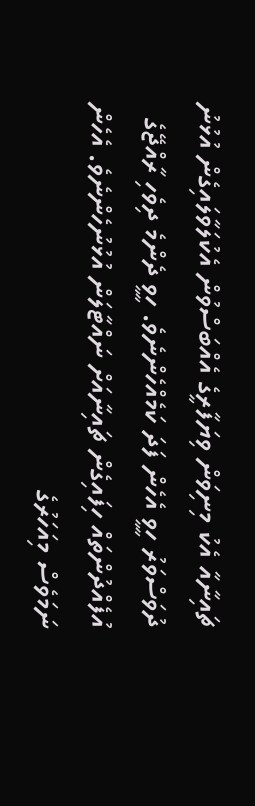ޗައިނާއާ އެކު މިނިވަން ވިޔަފާރީގެ އެއްބަސްވުން އެކުލަވާލައިގެން އުޅުނު ދުވަސްވަރު ހީވީ އެހެން ފަދަ ކަމެއްހެންނެވެ. ހީވީ ދެންމެ ދިވެހި ރާއްޖޭގެ އުފެއްދުންތައް ހިފައިގެން ޗައިނާއަށް ނައްޓާލަން އުޅުނުހެންނެވެ. އެހެން ނަމަވެސް މިއަހަރުގެ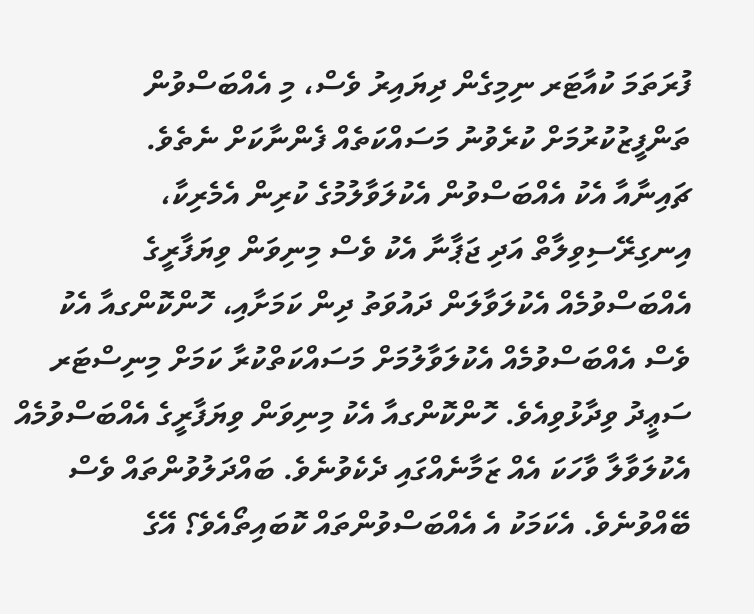ފުރަތަމަ ކުއާޓަރ ނިމިގެން ދިޔައިރު ވެސް، މި އެއްބަސްވުން ތަންފީޒުކުރުމަށް ކުރެވުނު މަސައްކަތެއް ފެންނާކަށް ނެތެވެ.
ޗައިނާއާ އެކު އެއްބަސްވުން އެކުލަވާލުމުގެ ކުރިން އެމެރިކާ، އިނގިރޭސިވިލާތް އަދި ޖަޕާނާ އެކު ވެސް މިނިވަން ވިޔަފާރީގެ އެއްބަސްވުމެއް އެކުލަވާލަން ދައުވަތު ދިން ކަމަށާއި، ހޮންކޮންގއާ އެކު ވެސް އެއްބަސްވުމެއް އެކުލަވާލުމަށް މަސައްކަތްކުރާ ކަމަށް މިނިސްޓަރ ސަޢީދު ވިދާޅުވިއެވެ. ހޮންކޮންގއާ އެކު މިނިވަން ވިޔަފާރީގެ އެއްބަސްވުމެއް އެކުލަވާލާ ވާހަކަ އެއް ޒަމާނެއްގައި ދެކެވުނެވެ. ބައްދަލުވުންތައް ވެސް ބޭއްވުނެވެ. އެކަމަކު އެ އެއްބަސްވުންތައް ކޮބައިތޯއެވެ؟ އޭގެ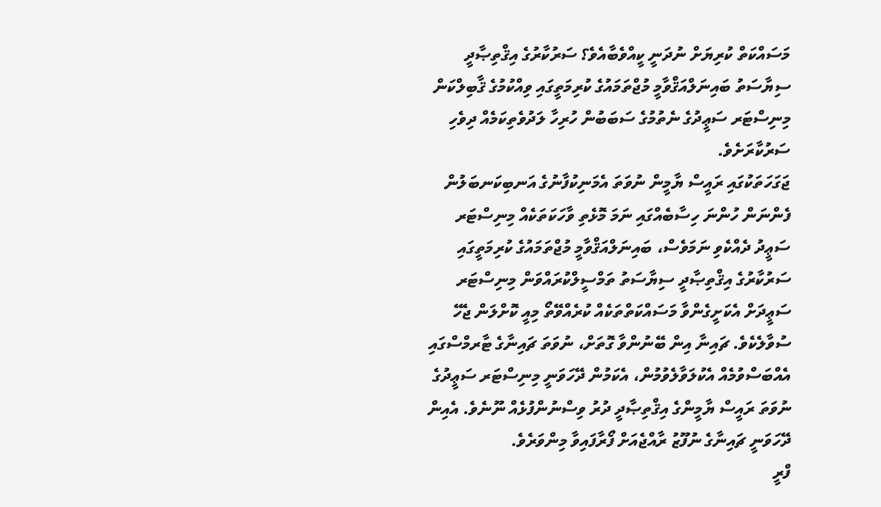މަސައްކަތް ކުރިޔަށް ނުދަނީ ކީއްވެބާއެވެ؟ ސަރުކާރުގެ އިޤްތިޞާދީ ސިޔާސަތު ބައިނަލްއަޤްވާމީ މުޖްތަމައުގެ ކުރިމަތީގައި ވިއްކުމުގެ ޤާބިލްކަން މިނިސްޓަރ ސަޢީދުގެ ނެތުމުގެ ސަބަބުން ހުރިހާ ލަދުވެތިކަމެއް ދިވެހި ސަރުކާރަށެވެ.
ޖަގަހަތަކުގައި ރައީސް ޔާމީން ނުވަތަ އެމަނިކުފާނުގެ އަނބިކަނބަލުން ފެންނަން ހުންނަ ހިސާބެއްގައި ނަމަ މޮޅެތި ވާހަކަތަކެއް މިނިސްޓަރ ސަޢީދު ދެއްކެވި ނަމަވެސް، ބައިނަލްއަޤްވާމީ މުޖްތަމައުގެ ކުރިމަތީގައި ސަރުކާރުގެ އިޤްތިޞާދީ ސިޔާސަތު ތަމްސީލްކުރައްވަން މިނިސްޓަރ ސަޢީދަށް އެކަށީގެންވާ މަސައްކަތްތަކެއް ކުރެއްވޭތޯ މިއީ ކޮށްލަން ޖެހޭ ސުވާލެކެވެ. ޗައިނާ އިން ބޭނުންވާ ގޮތަށް، ނުވަތަ ޗައިނާގެ ޓާރމްސްގައި އެއްބަސްވުމެއް އެކުލަވާލެވުމުން، އެކަމުން ދޭހަވަނީ މިނިސްޓަރ ސަޢީދުގެ ނުވަތަ ރައީސް ޔާމީންގެ އިޤްތިޞާދީ ދުރު ވިސްނުންފުޅެއް ނޫނެވެ. އެއިން ދޭހަވަނީ ޗައިނާގެ ނުފޫޒު ރާއްޖެއަށް ފޯރާފައިވާ މިންވަރެވެ.
ފްރީ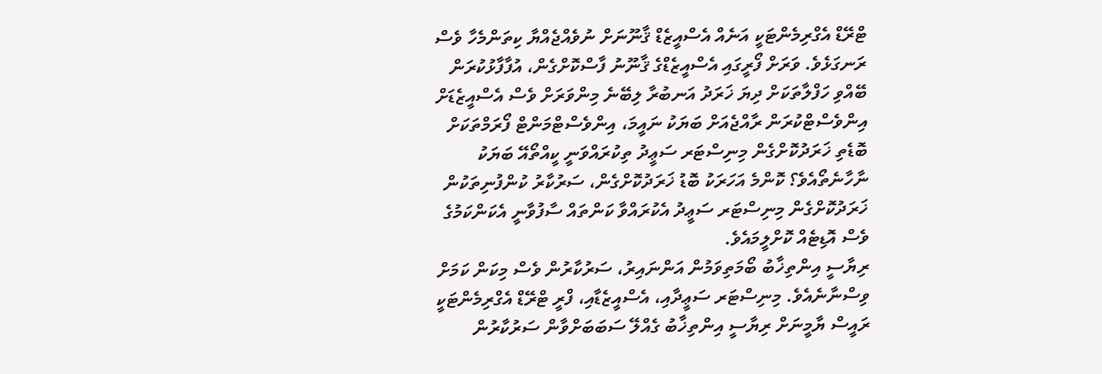ޓްރޭޑް އެގްރިމެންޓަކީ އަނެއް އެސްއީޒެޑް ޤާނޫނަށް ނުވެއްޖެއްޔާ ކިތަންމެހާ ވެސް ރަނގަޅެވެ. ވަރަށް ފޯރީގައި އެސްއީޒެޑްގެ ޤާނޫނު ފާސްކޮށްގެން، އުފާފާޅުކުރަން ބޭއްވި ހަފްލާތަކަށް ދިޔަ ޚަރަދު އަނބުރާ ލިބޭނެ މިންވަރަށް ވެސް އެސްއީޒެޑަށް އިންވެސްޓްކުރަން ރާއްޖެއަށް ބަޔަކު ނައީމަ، އިންވެސްޓްމަންޓް ފޯރަމްތަކަށް ބޮޑެތި ޚަރަދުކޮށްގެން މިނިސްޓަރ ސަޢީދު ތިކުރައްވަނީ ކީއްތޯއޭ ބަޔަކު ނާހާނެތޯއެވެ؟ ކޮންމެ އަހަރަކު ބޮޑު ޚަރަދުކޮށްގެން، ސަރުކާރު ކުންފުނިތަކުން ޚަރަދުކޮށްގެން މިނިސްޓަރ ސަޢީދު އެކުރައްވާ ކަންތައް ސާފުވާނީ އެކަންކަމުގެ ވެސް އޮޑިޓެއް ކޮށްލީމައެވެ.
ރިޔާސީ އިންތިޚާބު ބޯމަތިވަމުން އަންނައިރު، ސަރުކާރުން ވެސް މިކަން ކަމަށް ވިސްނާނެއެވެ. މިނިސްޓަރ ސަޢީދާއި، އެސްއީޒެޑާއި، ފްރީ ޓްރޭޑް އެގްރިމެންޓަކީ ރައީސް ޔާމީނަށް ރިޔާސީ އިންތިޚާބު ގެއްލޭ ސަބަބަށްވާން ސަރުކާރުން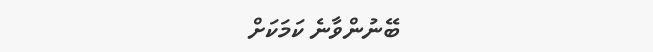ބޭނުންވާނެ ކަމަކަށް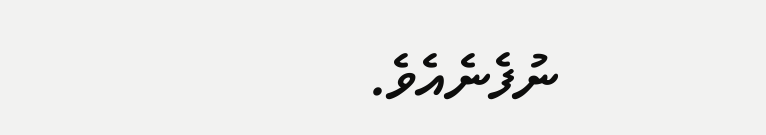ނުފެނެއެވެ.